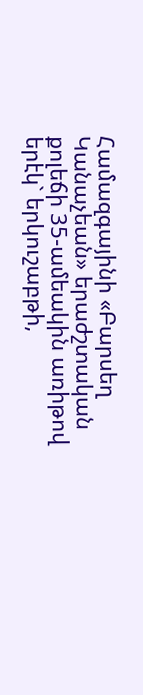Համազգայինի «Բարսեղ Կանաչեան» երաժշտական քոլեճի 35-ամեակին առիթով երէկ` երկուշաբթի,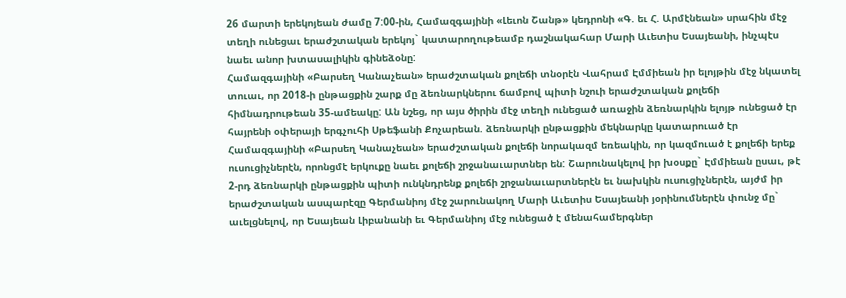26 մարտի երեկոյեան ժամը 7:00-ին, Համազգայինի «Լեւոն Շանթ» կեդրոնի «Գ. եւ Հ. Արմէնեան» սրահին մէջ տեղի ունեցաւ երաժշտական երեկոյ` կատարողութեամբ դաշնակահար Մարի Աւետիս Եսայեանի, ինչպէս նաեւ անոր խտասալիկին գինեձօնը:
Համազգայինի «Բարսեղ Կանաչեան» երաժշտական քոլեճի տնօրէն Վահրամ Էմմիեան իր ելոյթին մէջ նկատել տուաւ, որ 2018-ի ընթացքին շարք մը ձեռնարկներու ճամբով պիտի նշուի երաժշտական քոլեճի հիմնադրութեան 35-ամեակը: Ան նշեց, որ այս ծիրին մէջ տեղի ունեցած առաջին ձեռնարկին ելոյթ ունեցած էր հայրենի օփերայի երգչուհի Սթեֆանի Քոչարեան. ձեռնարկի ընթացքին մեկնարկը կատարուած էր Համազգայինի «Բարսեղ Կանաչեան» երաժշտական քոլեճի նորակազմ եռեակին, որ կազմուած է քոլեճի երեք ուսուցիչներէն, որոնցմէ երկուքը նաեւ քոլեճի շրջանաւարտներ են: Շարունակելով իր խօսքը` Էմմիեան ըսաւ, թէ 2-րդ ձեռնարկի ընթացքին պիտի ունկնդրենք քոլեճի շրջանաւարտներէն եւ նախկին ուսուցիչներէն, այժմ իր երաժշտական ասպարէզը Գերմանիոյ մէջ շարունակող Մարի Աւետիս Եսայեանի յօրինումներէն փունջ մը` աւելցնելով, որ Եսայեան Լիբանանի եւ Գերմանիոյ մէջ ունեցած է մենահամերգներ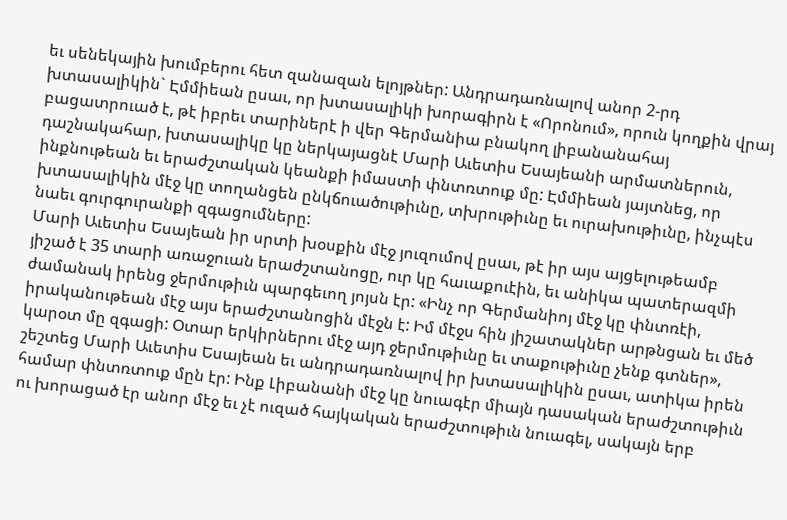եւ սենեկային խումբերու հետ զանազան ելոյթներ: Անդրադառնալով անոր 2-րդ խտասալիկին` Էմմիեան ըսաւ, որ խտասալիկի խորագիրն է «Որոնում», որուն կողքին վրայ բացատրուած է, թէ իբրեւ տարիներէ ի վեր Գերմանիա բնակող լիբանանահայ դաշնակահար, խտասալիկը կը ներկայացնէ Մարի Աւետիս Եսայեանի արմատներուն, ինքնութեան եւ երաժշտական կեանքի իմաստի փնտռտուք մը: Էմմիեան յայտնեց, որ խտասալիկին մէջ կը տողանցեն ընկճուածութիւնը, տխրութիւնը եւ ուրախութիւնը, ինչպէս նաեւ գուրգուրանքի զգացումները:
Մարի Աւետիս Եսայեան իր սրտի խօսքին մէջ յուզումով ըսաւ, թէ իր այս այցելութեամբ յիշած է 35 տարի առաջուան երաժշտանոցը, ուր կը հաւաքուէին, եւ անիկա պատերազմի ժամանակ իրենց ջերմութիւն պարգեւող յոյսն էր: «Ինչ որ Գերմանիոյ մէջ կը փնտռէի, իրականութեան մէջ այս երաժշտանոցին մէջն է: Իմ մէջս հին յիշատակներ արթնցան եւ մեծ կարօտ մը զգացի: Օտար երկիրներու մէջ այդ ջերմութիւնը եւ տաքութիւնը չենք գտներ», շեշտեց Մարի Աւետիս Եսայեան եւ անդրադառնալով իր խտասալիկին ըսաւ, ատիկա իրեն համար փնտռտուք մըն էր: Ինք Լիբանանի մէջ կը նուագէր միայն դասական երաժշտութիւն ու խորացած էր անոր մէջ եւ չէ ուզած հայկական երաժշտութիւն նուագել, սակայն երբ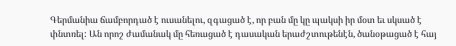Գերմանիա ճամբորդած է ուսանելու, զգացած է, որ բան մը կը պակսի իր մօտ եւ սկսած է փնտռել: Ան որոշ ժամանակ մը հեռացած է դասական երաժշտութենէն, ծանօթացած է հայ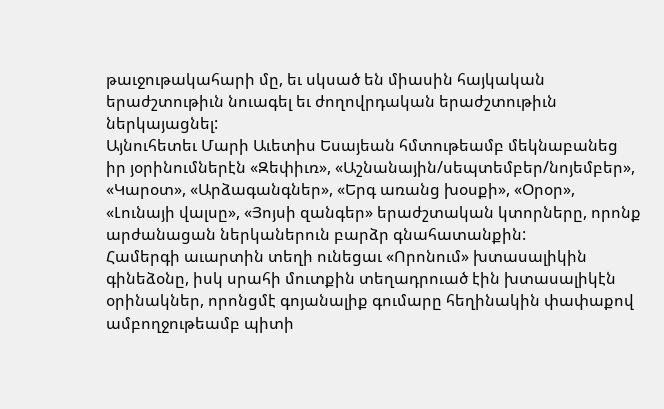թաւջութակահարի մը, եւ սկսած են միասին հայկական երաժշտութիւն նուագել եւ ժողովրդական երաժշտութիւն ներկայացնել:
Այնուհետեւ Մարի Աւետիս Եսայեան հմտութեամբ մեկնաբանեց իր յօրինումներէն «Զեփիւռ», «Աշնանային/սեպտեմբեր/նոյեմբեր», «Կարօտ», «Արձագանգներ», «Երգ առանց խօսքի», «Օրօր», «Լունայի վալսը», «Յոյսի զանգեր» երաժշտական կտորները, որոնք արժանացան ներկաներուն բարձր գնահատանքին:
Համերգի աւարտին տեղի ունեցաւ «Որոնում» խտասալիկին գինեձօնը, իսկ սրահի մուտքին տեղադրուած էին խտասալիկէն օրինակներ, որոնցմէ գոյանալիք գումարը հեղինակին փափաքով ամբողջութեամբ պիտի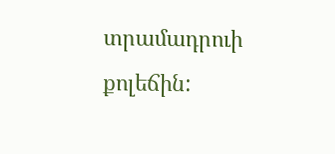տրամադրուի քոլեճին: